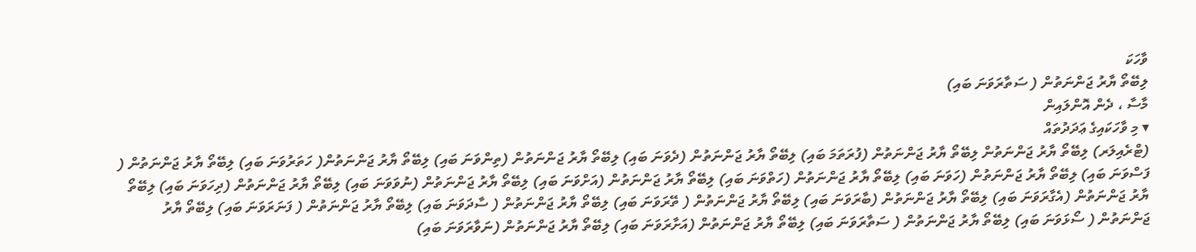ވާހަކަ
ލިބޭތޯ ޔާރު ޖަންނަތުން ( ސަތާރަވަނަ ބައި)
މާސާ ، ދެން އޮންލައިން
▾ މި ވާހަކައިގެ ޢަދަދުތައް
(ޓްރެއިލަރ) ލިބޭތޯ ޔާރު ޖަންނަތުން ލިބޭތޯ ޔާރު ޖަންނަތުން (ފުރަތަމަ ބައި) ލިބޭތޯ ޔާރު ޖަންނަތުން (ދެވަނަ ބައި) ލިބޭތޯ ޔާރު ޖަންނަތުން (ތިންވަނަ ބައި) ލިބޭތޯ ޔާރު ޖަންނަތުން( ހަތަރުވަނަ ބައި) ލިބޭތޯ ޔާރު ޖަންނަތުން ( ފަސްވަނަ ބައި) ލިބޭތޯ ޔާރު ޖަންނަތުން (ހަވަނަ ބައި) ލިބޭތޯ ޔާރު ޖަންނަތުން (ހަތްވަނަ ބައި) ލިބޭތޯ ޔާރު ޖަންނަތުން (އަށްވަނަ ބައި) ލިބޭތޯ ޔާރު ޖަންނަތުން (ނުވަވަނަ ބައި) ލިބޭތޯ ޔާރު ޖަންނަތުން (ދިހަވަނަ ބައި) ލިބޭތޯ ޔާރު ޖަންނަތުން (އެގާރަވަނަ ބައި) ލިބޭތޯ ޔާރު ޖަންނަތުން (ބާރަވަނަ ބައި) ލިބޭތޯ ޔާރު ޖަންނަތުން ( ތޭރަވަނަ ބައި) ލިބޭތޯ ޔާރު ޖަންނަތުން ( ސާދަވަނަ ބައި) ލިބޭތޯ ޔާރު ޖަންނަތުން ( ފަނަރަވަނަ ބައި) ލިބޭތޯ ޔާރު ޖަންނަތުން ( ސޯޅަވަނަ ބައި) ލިބޭތޯ ޔާރު ޖަންނަތުން ( ސަތާރަވަނަ ބައި) ލިބޭތޯ ޔާރު ޖަންނަތުން (އަށާރަވަނަ ބައި) ލިބޭތޯ ޔާރު ޖަންނަތުން (ނަވާރަވަނަ ބައި)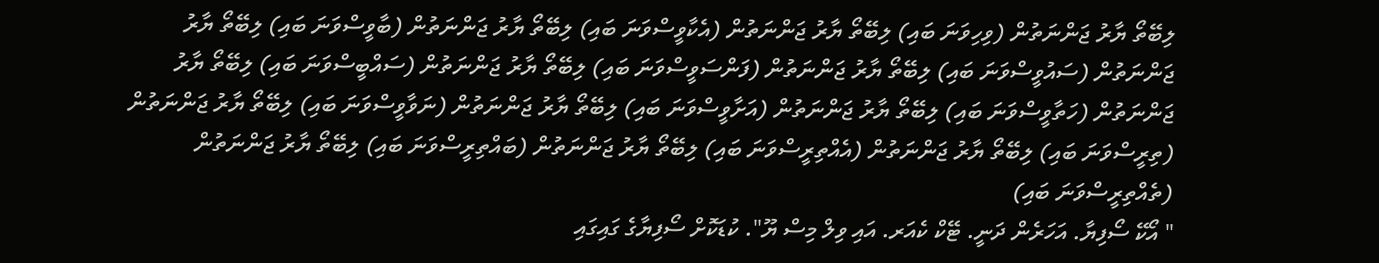ލިބޭތޯ ޔާރު ޖަންނަތުން (ވިހިވަނަ ބައި) ލިބޭތޯ ޔާރު ޖަންނަތުން (އެކާވީސްވަނަ ބައި) ލިބޭތޯ ޔާރު ޖަންނަތުން (ބާވީސްވަނަ ބައި) ލިބޭތޯ ޔާރު ޖަންނަތުން (ސައުވީސްވަނަ ބައި) ލިބޭތޯ ޔާރު ޖަންނަތުން (ފަންސަވީސްވަނަ ބައި) ލިބޭތޯ ޔާރު ޖަންނަތުން (ސައްބީސްވަނަ ބައި) ލިބޭތޯ ޔާރު ޖަންނަތުން (ހަތާވީސްވަނަ ބައި) ލިބޭތޯ ޔާރު ޖަންނަތުން (އަށާވީސްވަނަ ބައި) ލިބޭތޯ ޔާރު ޖަންނަތުން (ނަވާވީސްވަނަ ބައި) ލިބޭތޯ ޔާރު ޖަންނަތުން (ތިރީސްވަނަ ބައި) ލިބޭތޯ ޔާރު ޖަންނަތުން (އެއްތިރީސްވަނަ ބައި) ލިބޭތޯ ޔާރު ޖަންނަތުން (ބައްތިރީސްވަނަ ބައި) ލިބޭތޯ ޔާރު ޖަންނަތުން (ތެއްތިރީސްވަނަ ބައި)
" އޯކޭ ސޯފިޔާ. އަހަރެން ދަނީ. ޓޭކް ކެއަރ. އައި ވިލް މިސް ޔޫ". ކުޑަކޮށް ސޯފިޔާގެ ގައިގައި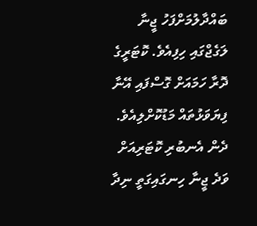ބައްދާލުމަށްފަހު ޖީނާ ލަގެޖްގައި ހިފިއެވެ. ކޮޓަރީގެ ދޮރާ ހަމައަށް ގޮސްފައި އޭނާ ފިޔަވަޅުތައް މަޑުކޮށްލިއެވެ. ދެން އެނބުރި ކޮޓަރިއަށް ވަދެ ޖީނާ ހިނގައިގަތީ ނިދާ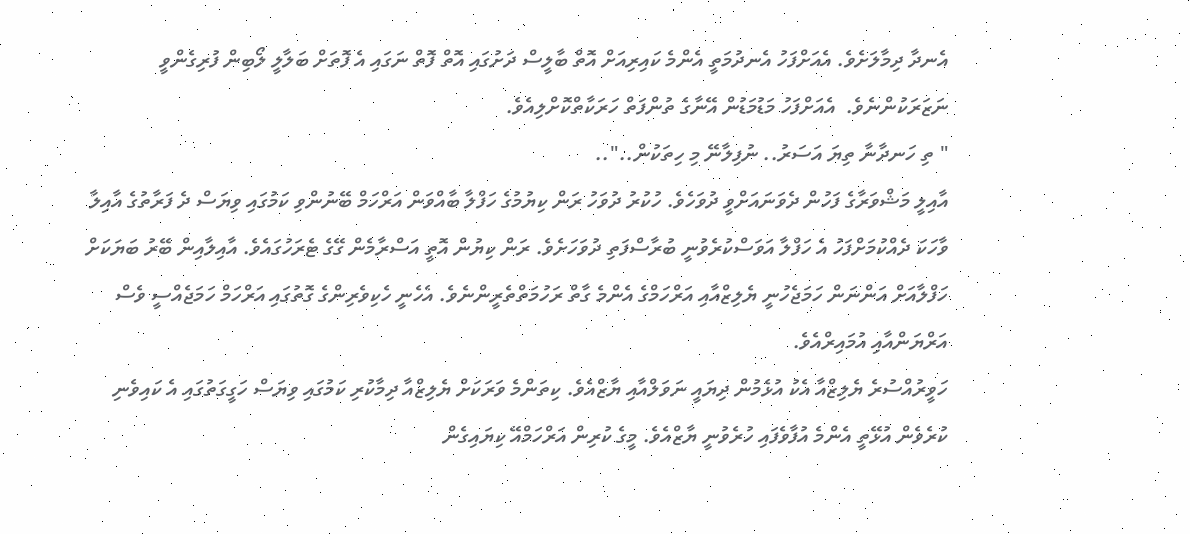އެނދާ ދިމާލަށެވެ. އެއަށްފަހު އެނދުމަތީ އެންމެ ކައިރިއަށް އޮތް ބާލީސް ދަށުގައި އޮތް ފޮތް ނަގައި އެ ފޮތަށް ބަލާލީ ލޯބިން ފުރިގެންވީ ނަޒަރަކުންނެވެ.  އެއަށްފަހު މަޑުމަޑުން އޭނާގެ ތުންފަތް ހަރަކާތްކޮށްލިއެވެ.
" ތި ހަނދާނާ ތިޔަ އަސަރު.. ނުފިލާނޭ މި ހިތަކުން.."..
އާއިލީ މަޝްވަރާގެ ފަހުން ދެވަނައަށްވީ ދުވަހެވެ. ހުކުރު ދުވަހު ރަން ކިޔުމުގެ ހަފްލާ ބާއްވަން އަރްހަމް ބޭނުންވި ކަމުގައި ވިޔަސް ދެ ފަރާތުގެ އާއިލާ ވާހަކަ ދެއްކުމަށްފަހު އެ ހަފްލާ އަވަސްކުރެވުނީ ބުރާސްފަތި ދުވަހަށެވެ. ރަން ކިޔުން އޮތީ އަސްރާމެން ގޭގެ ޓެރަހުގައެވެ. އާއިލާއިން ބޭރު ބަޔަކަށް ހަފްލާއަށް އަންނަން ހަމަޖެހުނީ ޔެލިޒްއާއި އަރްހަމްގެ އެންމެ ގާތް ރަހުމަތްތެރީންނެވެ. އެހެނީ ހެކިވެރިންގެ ގޮތުގައި އަރްހަމް ހަމަޖެއްސީ ވެސް އަރްޔަންއާއި އުމައިރްއެވެ.
ހަވީރުއްސުރެ ޔެލިޒްއާ އެކު އުޅެމުން ދިޔައީ ނަވަލްއާއި ޔާޒްއެވެ. ކިތަންމެ ވަރަކަށް ޔެލިޒްއާ ދިމާކުރި ކަމުގައި ވިޔަސް ހަގީގަތުގައި އެ ކައިވެނި ކުރެވެން އުޅޭތީ އެންމެ އުފާވެފައި ހުރެވުނީ ޔާޒްއެވެ. މީގެ ކުރިން އަރްހަމްއޭ ކިޔައިގެން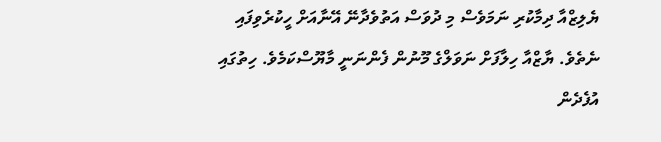ޔެލިޒްއާ ދިމާކުރި ނަމަވެސް މި ދުވަސް އަތުވެދާނޭ އޭނާއަށް ހީކުރެވިފައި ނެތެވެ. ޔާޒްއާ ހިލާފަށް ނަވަލްގެ މޫނުން ފެންނަނީ މާޔޫސްކަމެވެ. ހިތުގައި އުފެދެން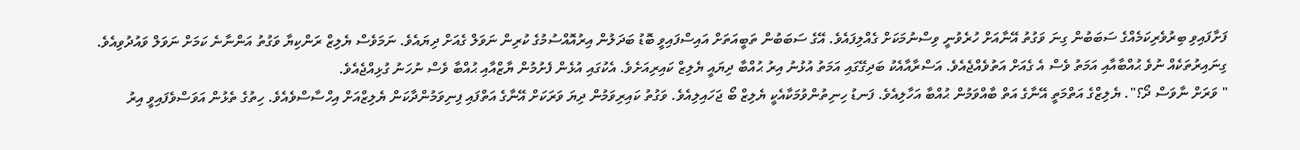ފަށާފައިވި ބިރުވެރިކަމެއްގެ ސަބަބުން ގިނަ ވަގުތު އޭނާއަށް ހުރެވުނީ ވިސްނުމަކަށް ގެއްލިފައެވެ. އޭގެ ސަބަބުން ތަބީއަތަށް އައިސްފައިވީ ބޮޑު ބަދަލުން އިރުއޮއްސުމުގެ ކުރިން ނަވަލް ގެއަށް ދިޔައެވެ. ނަމަވެސް ޔެލިޒް ރަންކިޔާ ވަގުތު އަންނާނެ ކަމަށް ނަވަލް ވައުދުވިއެވެ.
ގިނައިރުތަކެއް ނުވެ ޙުއްބާއާއި އަމަތު ވެސް އެ ގެއަށް އަތުވެއްޖެއެވެ. އަސްރާއާއެކު ބަދިގޭގައި އަމަތު އުޅުނު އިރު ޙުއްބާ ދިޔައީ ޔެލިޒް ކައިރިއަށެވެ. އެކުގައި އުޅެން ފެށުމުން ޔާޒްއާއި ޙުއްބާ ވެސް ނުހަނު ގުޅިއްޖެއެވެ.
" ވަރަށް ނާވަސް ދޯ؟". ޔެލިޒްގެ އަތްމަތީ އޭނާގެ އަތް ބާއްވަމުން ޙުއްބާ އަހާލިއެވެ. ފަނޑު ހިނިތުންވުމަކާއެކީ ޔެލިޒް ބޯ ޖަހައިލިއެވެ. ވަގުތު ކައިރިވަމުން ދިޔަ ވަރަކަށް އޭނާގެ އަތްފައި ފިނިވަމުންދާކަން ޔެލިޒްއަށް އިހްސާސްވެއެވެ. ހިތުގެ ތެޅުން އަވަސްވެފައިވީ އިރު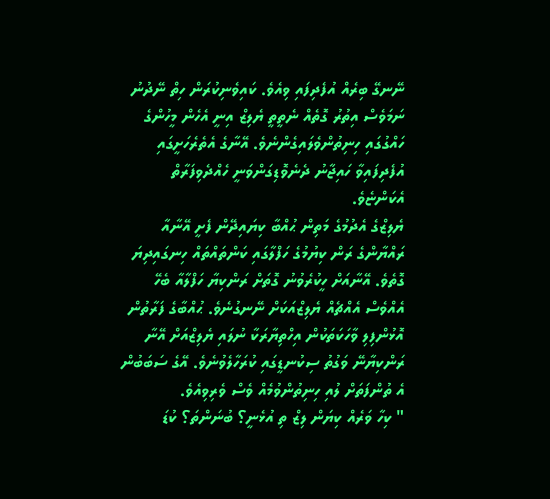ނޭނގޭ ބިރެއް އުފެދިފައި ވިއެވެ. ކައިވެނިކުރަން ހިތް ނޭދުނު ނަމަވެސް އިތުރު ގޮތެއް ނެތީތީ ޔެލިޒް އިނީ އެހެން މީހުންގެ ހައްގުގައި ހިނިތުންވެލައިގެންނެވެ. އޭނާގެ އެތެރެހަށީގައި އުފެދިފައިވާ ހައިޖާނު ދެނެވޮޑިގަންވަނީ ހެއްދެވިފަރާތް އެކަންޏެވެ.
ޔެލިޒްގެ އެދުމުގެ މަތިން ޙުއްބާ ކިޔައިދޭން ފެށީ އޭނާއާ ރައްޔާންގެ ރަން ކިޔުމުގެ ހަފްލާގައި ކަންތައްތައް ހިނގައިދިޔަ ގޮތެވެ. އޭނާއަށް ހީކުރެވުނު ގޮތަށް ރަންކިޔާ ހަފްލާއާ ބެހޭ އެއްވެސް އެއްޗެއް ޔެލިޒްއަކަށް ނޭނގުނެވެ. ޙުއްބާގެ ފަރާތުން އޮޅުންފިލި ވާހަކަތަކުން އިހްތިޔާރަކާ ނުލައި ޔެލިޒްއަށް އޭނާ ރަންކިޔާނޭ ވަގުތު ސިކުނޑީގައި ކުރަހާލެވުނެވެ. އޭގެ ސަބަބުން އެ ތުންފަތަށް ލުއި ހިނިތުންވުމެއް ވެސް ވެރިވިއެވެ.
" ކިހާ ވަރެއް ކިޔަން ލިޒް ތި އުޅެނީ؟ ބުނަންތަ؟ ކުޑަ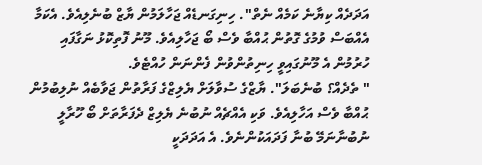އަދަދެއް ކިޔާނެ ކަމެއް ނެތް". ހިނިގަނޑެއް ޖަހާލަމުން ޔާޒް ބުނެލިއެވެ. އެކަމާ އެއްބަސް ވުމުގެ ގޮތުން ޙުއްބާ ވެސް ބޯ ޖަހާލިއެވެ. މޫނު ފޮތިކޮޅު ނަގާފައި ހުރުމުން އެ މޫނުގައިވީ ހިނިތުންވުން ފެންނަން ހުއްޓެވެ.
" ތެދެއް؟ ބުނެބަލަ". ޔާޒްގެ ސުވާލަށް ޔެލިޒްގެ ފަރާތުން ޖަވާބެއް ނުލިބުމުން ޙުއްބާ ވެސް އަހާލިއެވެ. ވަކި އެއްޗެއް ނުބުނެ ޔެލިޒް ދެފަރާތަށް ބޯ ހޫރާލީ ނުބުނާނަމޭ ބުނާ ފަދައަކުންނެވެ. އެ އަދަދަކީ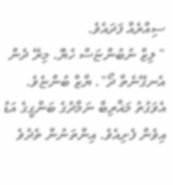ސިއްރެއް ފަދައެވެ.
" ލިޒް ނުބުންޏަސް ހެޔޮ. މިރޭ ދެން އެނގޭނެތާ ދޯ". ޔާޒް ބުންޏެވެ. އެވަގުތު މަޣްރިބް ނަމާދުގެ ބަންގީގެ އަޑު އިވެން ފެށިއެވެ. އިންތަނުން ތެދުވެ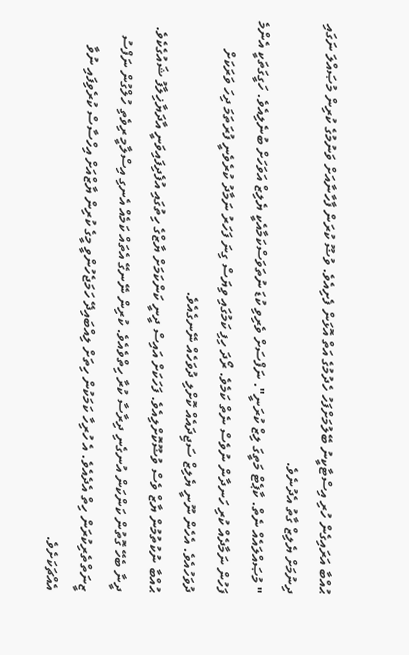ޙުއްބާ އަރައިގެން ހުރި އިސްޓާކީނު ބޭލުމަށްފަހު ހެދުމުގެ އަތް އޮޅަން ފެށިއެވެ. ވުޟޫ ކުރަން ފާހާނާއަށް ވަނުމުގެ ކުރިން މުޞައްލަ ނަގައި ދިނުމަށް ޔެލިޒް ގާތު އެދުނެވެ.
" މުޞައްލައެއް ނެތް. ކާޕެޓް މަތީގަ ލިޒް ކުރަނީ". ނަފްސަށް ވެރިވި ކުޑަ ނުތަވަސްކަމާއެކީ ޔެލިޒް އަވަހަށް ބުނެލިއެވެ. ހަގީގަތަކީ އެންމެ ފަހުން ނަމާދެއް ކުރި ހަނދާން ނުވެސް ނެތް ކަމެވެ. ރޯދަ ހިފި ކަމުގައި ވިޔަސް ގިނަ ފަހަރު ނަމާދު ކުރެވެނީ ފުރަތަމަ ދިހަ ވަރަކަށް ދުވަހުއެވެ. އެހެން ނޫނީ ޔެލިޒް ސަޖިދައެއް ކޮށްލި ދުވަހެއް ނޭނގެއެވެ.
ޙުއްބާ ނުކުތުމުން ޔާޒް ވެސް ވުޟޫކޮށްލިއެވެ. ފަހަކަށް އައިސް ދީނީ ކަންކަމަށް ޔާޒްގެ ހިތުގައި އުފެދިފައިވަނީ އާދަޔާޚިލާފު ޝައުގެކެވެ. ދީނާ ބެހޭ ގޮތުން ކަންކަން އުނގެނި ދިރާސާ ކުރާ ހިތްވެއެވެ. ކުރިން ނޭނގޭ އެތައް ކަމެއް އެނގި އިސްލާމީ ރިވެތި ހުލްގުން ނަފްސު ޒީނަތްތެރިކުރަން ހިތް އެދެއެވެ. އެ ހުރިހާ ކަމަކުން ހިތަށް ލިއްބައިދޭ ހަމަޖެހުންވީ މީގެ ކުރިން ޔާޒްއަށް އިހްސާސް ކުރެވިފައި ނުވާ އެއްޗަކަށެވެ.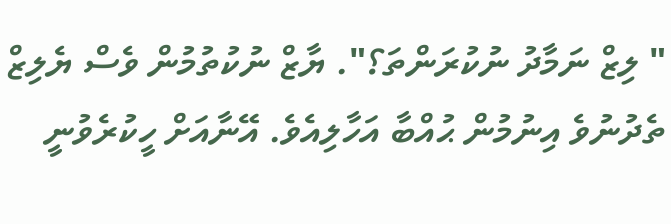" ލިޒް ނަމާދު ނުކުރަންތަ؟". ޔާޒް ނުކުތުމުން ވެސް ޔެލިޒް ތެދުނުވެ އިނުމުން ޙުއްބާ އަހާލިއެވެ. އޭނާއަށް ހީކުރެވުނީ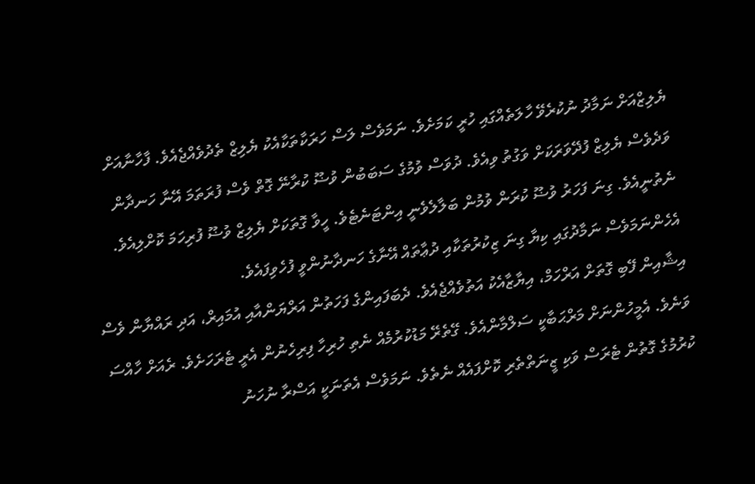ޔެލިޒްއަށް ނަމާދު ނުކުރެވޭ ހާލަތެއްގައި ހުރީ ކަމަށެވެ. ނަމަވެސް ލަސް ހަރަކާތަކާއެކު ޔެލިޒް ތެދުވެއްޖެއެވެ. ފާހާނާއަށް ވަދެވެސް ޔެލިޒް ފުދޭވަރަކަށް ވަގުތު ވިއެވެ. ދުވަސް ވުމުގެ ސަބަބުން ވުޟޫ ކުރާނޭ ގޮތް ވެސް ފުރަތަމަ އޭނާ ހަނދާން ނެތުނީއެވެ. ގިނަ ފަހަރު ވުޟޫ ކުރަން ވުމުން ބަލާލެވެނީ އިންޓަނެޓެވެ. ހީވާ ގޮތަކަށް ޔެލިޒް ވުޟޫ ފުރިހަމަ ކޮށްލިއެވެ. އެހެންނަމަވެސް ނަމާދުގައި ކިޔާ ގިނަ ޒިކުރުތަކާއި ދުޢާތައް އޭނާގެ ހަނދާނުންވީ ފުހެވިފައެވެ.
އިޝާއިން ފޭބި ގޮތަށް އަރްހަމް، އިޔާޒާއެކު އަތުވެއްޖެއެވެ. ދެބަފައިންގެ ފަހަތުން އަރްޔަންއާއި އުމައިރް، އަދި ރައްޔާން ވެސް ވަނެވެ. އެމީހުންނަށް މަރްޙަބާކީ ސަލްމާންއެވެ. ގޭތެރޭ މަޑުކުރުމެއް ނެތި ހުރިހާ ފިރިހެނުން އެރީ ޓެރަހަށެވެ. ރެއަށް ހާއްސަ ކުރުމުގެ ގޮތުން ޓެރަސް ވަކި ޒީނަތްތެރި ކޮށްފައެއް ނެތެވެ. ނަމަވެސް އެތަނަކީ އަސްރާ ނުހަނު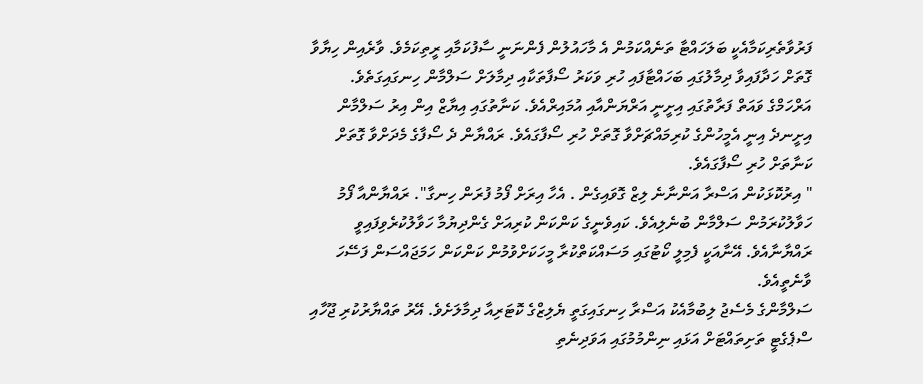ފަރުވާތެރިކަމާއެކީ ބަލަހައްޓާ ތަނެއްކަމުން އެ މާހައުލުން ފެންނަނީ ސާފުކަމާއި ރީތިކަމެވެ. ވާރެއިން ހިޔާވާ ގޮތަށް ހަދާފައިވާ ދިމާލުގައި ބަހައްޓާފައި ހުރި ވަކަރު ސޯފާތަކާއި ދިމާލަށް ސަލްމާން ހިނގައިގަތެވެ.
އަރްހަމްގެ ވައަތް ފަރާތުގައި އިށީނީ އަރްޔަންއާއި އުމައިރްއެވެ. ކަނާތުގައި އިޔާޒް އިން އިރު ސަލްމާން އިށީނދެ އިނީ އެމީހުންގެ ކުރިމައްޗަށްވާ ގޮތަށް ހުރި ސޯފާގައެވެ. ރައްޔާން ދެ ސޯފާގެ މެދަށްވާ ގޮތަށް ކަނާތަށް ހުރި ސޯފާގައެވެ.
" އިރުކޮޅަކުން އަސްރާ އަންނާނެ ލިޒް ގޮވައިގެން . އެހާ އިރަށް ފޯމު ފުރަން ހިނގާ". ރައްޔާންއާ ފޯމު ހަވާލުކުރަމުން ސަލްމާން ބުނެލިއެވެ. ކައިވެނީގެ ކަންކަން ކުރިއަށް ގެންދިޔުމާ ހަވާލުކުރެވިފައިވީ ރައްޔާނާއެވެ. އޭނާއަކީ ފެމިލީ ކޯޓުގައި މަސައްކަތްކުރާ މީހަކަށްވުމުން ކަންކަން ހަމަޖައްސަން ފަސޭހަ ވާނެތީއެވެ.
ސަލްމާންގެ މެސެޖު ލިބުމާއެކު އަސްރާ ހިނގައިގަތީ ޔެލިޒްގެ ކޮޓަރިއާ ދިމާލަށެވެ. އޭރު ތައްޔާރުކުރި ޖޫހާއި ސްޕެގެޓީ ތަށިތައްޓަށް އަޅައި ނިންމުމުގައި އަވަދިނެތި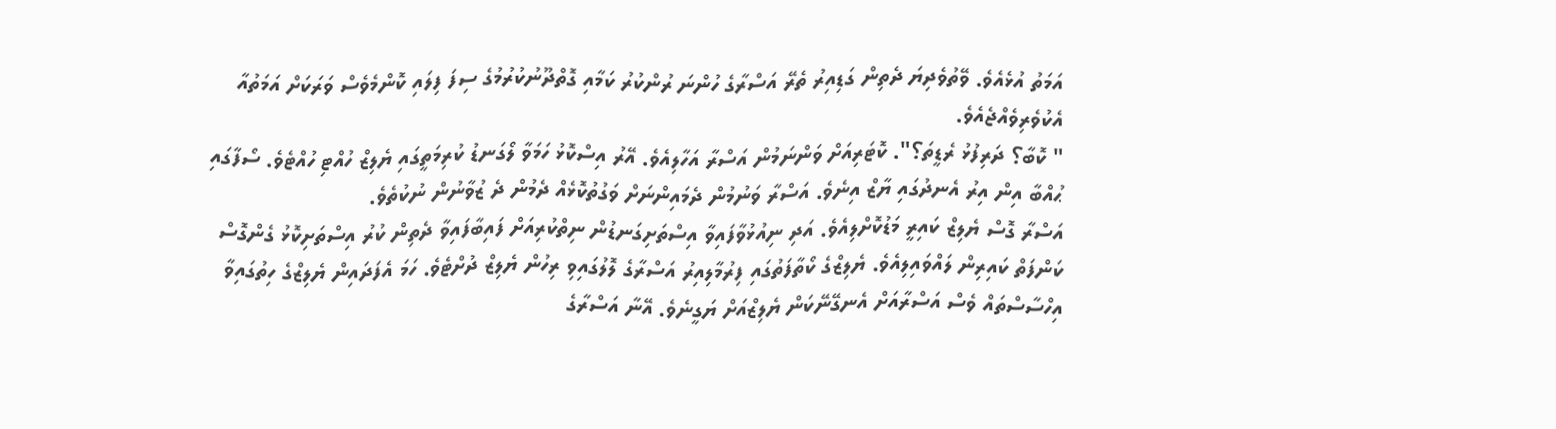އަމަތު އުޅެއެވެ. ވޭތުވެދިޔަ ދެތިން ގަޑިއިރު ތެރޭ އަސްރާގެ ހުންނަ ރުންކުރު ކަމާއި ގޮތްދޫނުކުރުމުގެ ސިފަ ފިލައި ކޮންމެވެސް ވަރަކަށް އަމަތުއާ އެކުވެރިވެއްޖެއެވެ.
" ކޮބާ؟ ދަރިފުޅު ރެޑީތަ؟". ކޮޓަރިއަށް ވަންނަމުން އަސްރާ އަހާލިއެވެ. އޭރު އިސްކޮޅު ހަމަވާ ލޯގަނޑު ކުރިމަތީގައި ޔެލިޒް ހުއްޓި ހުއްޓެވެ. ސޯފާގައި ޙުއްބާ އިން އިރު އެނދުގައި ޔާޒް އިނެވެ. އަސްރާ ވަނުމުން ދެމައިންނަށް ވަގުތުކޮޅެއް ދެމުން ދެ ޒުވާނުން ނުކުތެވެ.
އަސްރާ ގޮސް ޔެލިޒް ކައިރީ މަޑުކޮށްލިއެވެ. އަދި ނިއުޅުވާފައިވާ އިސްތަށިގަނޑުން ނިތްކުރިއަށް ފައިބާފައިވާ ދެތިން ކުރު އިސްތަށިކޮޅު ގެންގޮސް ކަންފަތް ކައިރިން ލައްވައިލިއެވެ. ޔެލިޒްގެ ކޯތާފަތުގައި ފިރުމާލިއިރު އަސްރާގެ ލޮލުގައިވި ރިހުން ޔެލިޒް ދުށްޓެވެ. ހަމަ އެފަދައިން ޔެލިޒްގެ ހިތުގައިވާ އިހްސާސްތައް ވެސް އަސްރާއަށް އެނގޭނޭކަން ޔެލިޒްއަށް ޔަގީނެވެ. އޭނާ އަސްރާގެ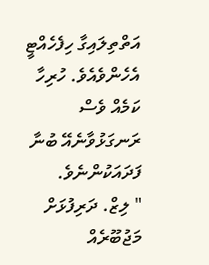އަތްތިލައިގާ ހިފެހެއްޓީ އެހެންވެއެވެ. ހުރިހާ ކަމެއް ވެސް ރަނގަޅުވާނެއޭ ބުނާ ފަދައަކުންނެވެ.
" ލިޒް. ދަރިފުޅަށް މަޖުބޫރެއް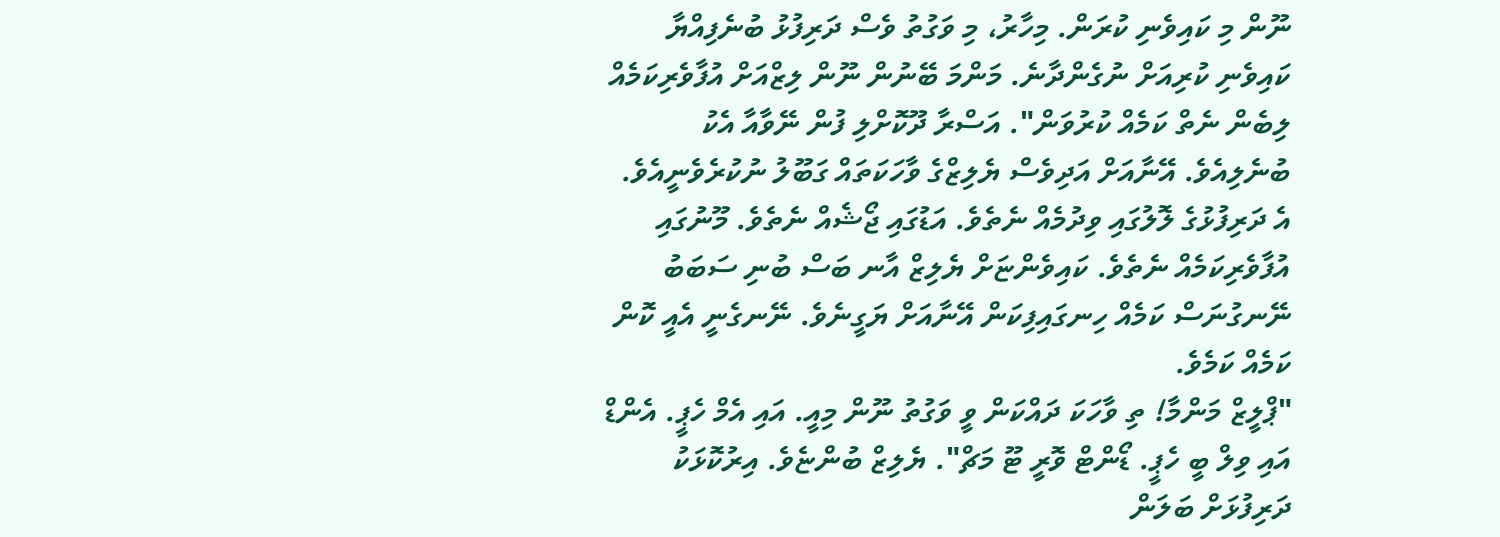ނޫން މި ކައިވެނި ކުރަން. މިހާރު، މި ވަގުތު ވެސް ދަރިފުޅު ބުނެފިއްޔާ ކައިވެނި ކުރިއަށް ނުގެންދާނެ. މަންމަ ބޭނުން ނޫން ލިޒްއަށް އުފާވެރިކަމެއް ލިބެން ނެތް ކަމެއް ކުރުވަން". އަސްރާ ދޫކޮށްލި ފުން ނޭވާއާ އެކު ބުނެލިއެވެ. އޭނާއަށް އަދިވެސް ޔެލިޒްގެ ވާހަކަތައް ގަބޫލު ނުކުރެވެނީއެވެ. އެ ދަރިފުޅުގެ ލޮލުގައި ވިދުމެއް ނެތެވެ. އަޑުގައި ޖޯޝެއް ނެތެވެ. މޫނުގައި އުފާވެރިކަމެއް ނެތެވެ. ކައިވެންޏަށް ޔެލިޒް އާނ ބަސް ބުނި ސަބަބު ނޭނގުނަސް ކަމެއް ހިނގައިފިކަން އޭނާއަށް ޔަގީނެވެ. ނޭނގެނީ އެއީ ކޮން ކަމެއް ކަމެވެ.
"ޕްލީޒް މަންމާ! ތި ވާހަކަ ދައްކަން ވީ ވަގުތު ނޫން މިއީ. އައި އެމް ހެޕީ. އެންޑް އައި ވިލް ބީ ހެޕީ. ޑޯންޓް ވޮރީ ޓޫ މަޗް". ޔެލިޒް ބުންޏެވެ. އިރުކޮޅަކު ދަރިފުޅަށް ބަލަން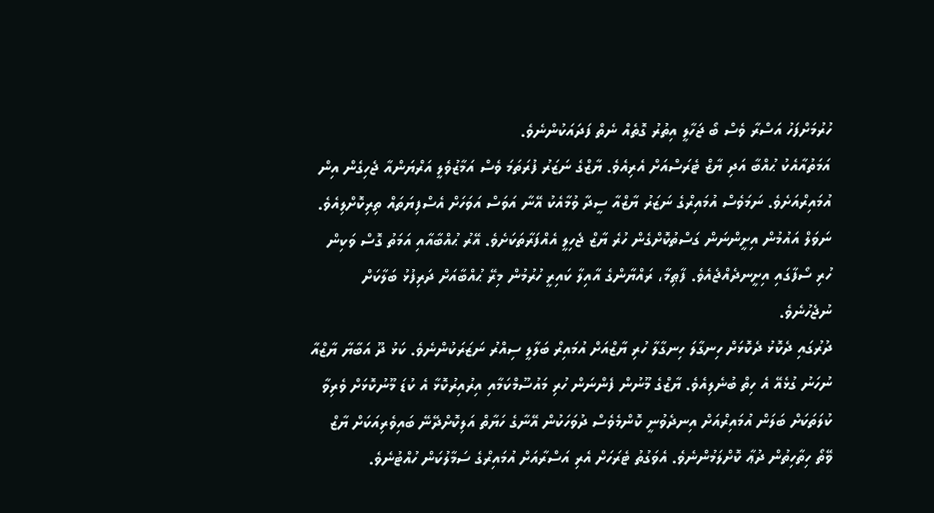ހުރުމަށްފަހު އަސްރާ ވެސް ބޯ ޖަހާލީ އިތުރު ގޮތެއް ނެތް ފަދައަކުންނެވެ.
އަމަތުއާއެކު ޙުއްބާ އަދި ޔާޒް ޓެރަސްއަށް އެރިއެވެ. ޔާޒްގެ ނަޒަރު ފުރަތަމަ ވެސް އަމާޒުވެލީ އަރްޔަންއާ ޖެހިގެން އިން އުމައިރްއަށެވެ. ނަމަވެސް އުމައިރްގެ ނަޒަރު ޔާޒްއާ ސީދާ ވުމާއެކު އޭނާ އަވަސް އަވަހަށް އެސްފިޔަތައް ތިރިކޮށްލިއެވެ. ނަވަލް އައުމުން އިށީންނަން ގަސްތުކޮށްގެން ހުރެ ޔާޒް ޖެހިލީ އެއްފަރާތަކަށެވެ. އޭރު ޙުއްބާއާއި އަމަތު ގޮސް ވަކިން ހުރި ސޯފާގައި އިށީނދެއްޖެއެވެ. ފާޠިމާ، ރައްޔާންގެ އާއިލާ ކައިރީ ހުރުމުން މިރޭ ޙުއްބާއަށް ދަރިފުޅު ބަލާކަށް ނުޖެހުނެވެ.
ދުރުގައި ދެކޮޅު ދެކޮޅަށް ހިނގާލަ ހިނގާލާ ހުރި ޔާޒްއަށް އުމައިރް ބަލާލީ ސިއްރު ނަޒަރަކުންނެވެ. ކަޅު ދޫ އަބާޔާ ޔާޒްއާ ނުހަނު ގުޅެއޭ އެ ހިތް ބުނެލިއެވެ. ޔާޒްގެ މޫނުން ފެންނަން ހުރި މައުސޫމްކަމާއި އިރުއިރުކޮޅާ އެ ކުޑަ މޫނުކޮޅަށް ވެރިވާ ކުލަތަކަށް ބަލަން އުމައިރްއަށް އިނދެވުނީ ކޮންމެވެސް ދުވަހަކުން އޭނާގެ ހަޔާތް އަލިކޮށްދޭނޭ ބައިވެރިއަކަށް ޔާޒް ވޭތޯ ހިތާހިތުން ދުޢާ ކޮށްލަމުންނެވެ. އެވަގުތު ޓެރަހަށް އެރި އަސްރާއަށް އުމައިރްގެ ސަމާލުކަން ހުއްޓުނެވެ.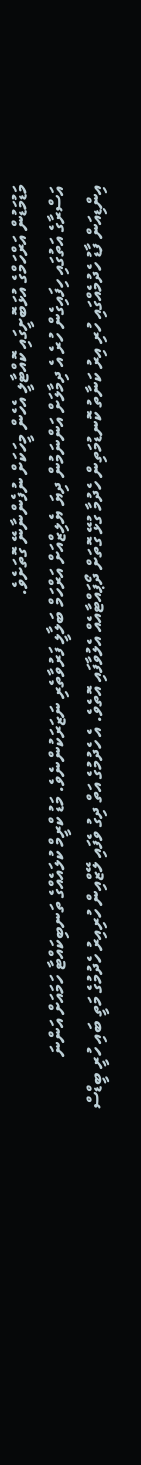މަޑުމަޑުން އަރްހަމްގެ އުޅަބޮށީގައި ކޮއްޓާލީ އެހެން މީހަކަށް ނުފެންނާނޭ ގޮތަށެވެ.
އަސްރާގެ އަތުގައި ހިފައިގެން ހުރެ އެ ދިމާލަށް އަންނަމުން ދިޔަ ޔެލިޒްއަށް އަރްހަމް ބަލާލީ ފަރުވާތެރި ނަޒަރަކުންނެވެ. މަޑު ކްރީމް ކުލައެއްގެ ތަނބިކައްޓާ ހަމައަށް އަންނަ އިންޑިއަން ފާޑު ހެދުމެއްގައި ހުރި އިރު ކަނާތު ކޮނޑުމަތިން ހެދުމާ ގުޅޭ ގޮތަށް ދޯޕައްޓާއެއް އެލުވާފައި އޮތެވެ. އެ ހެދުމުގެ އަތް ދިގު ވެފައި ލޭޒްއިން ހުރިއިރު ހެދުމުގެ މަތީ ބައި ހުރީ ބީޑްސް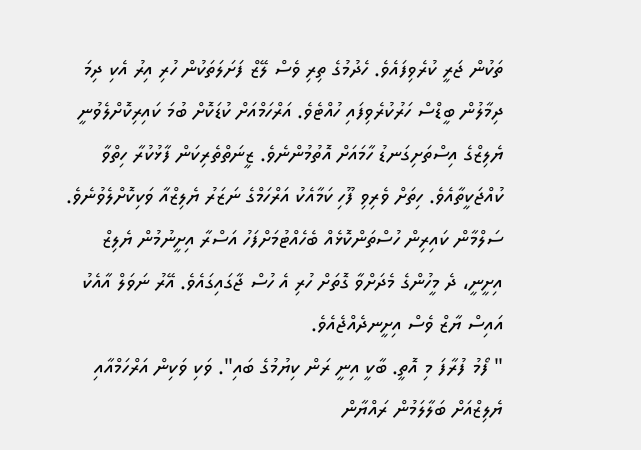ތަކުން ޖަރީ ކުރެވިފައެވެ. ހެދުމުގެ ތިރި ވެސް ލޭޒް ފަށަލަތަކުން ހުރި އިރު އެކި ދިމަ ދިމާލުން ބީޑްސް ހަރުކުރެވިފައި ހުއްޓެވެ. އަރްހަމްއަށް ކުޑަކޮށް ބުމަ ކައިރިކޮށްލެވުނީ ޔެލިޒްގެ އިސްތަށިގަނޑު ހާމައަށް އޮތުމުންނެވެ. ޒީނަތްތެރިކަން ފާޅުކުރާ ހިތްވާ ކުއްޖަކީތާއެވެ. ހިތަށް ވެރިވި ފޫހި ކަމާއެކު އަރްހަމްގެ ނަޒަރު ޔެލިޒްއާ ވަކިކޮށްލެވުނެވެ.
ސަލްމާން ކައިރިން ހުސްތަންކޮޅެއް ބެހެއްޓުމަށްފަހު އަސްރާ އިށީނުމުން ޔެލިޒް އިށީނީ، ދެ މީހުންގެ މެދަށްވާ ގޮތަށް ހުރި އެ ހުސް ޖާގައިގައެވެ. އޭރު ނަވަލް އާއެކު އައިސް ޔާޒް ވެސް އިށީނދެއްޖެއެވެ.
" ފޯމު ފުރާފަ މި އޮތީ. ބާކީ އިނީ ރަން ކިޔުމުގެ ބައި". ވަކި ވަކިން އަރްހަމްއާއި ޔެލިޒްއަށް ބަލާލަމުން ރައްޔާން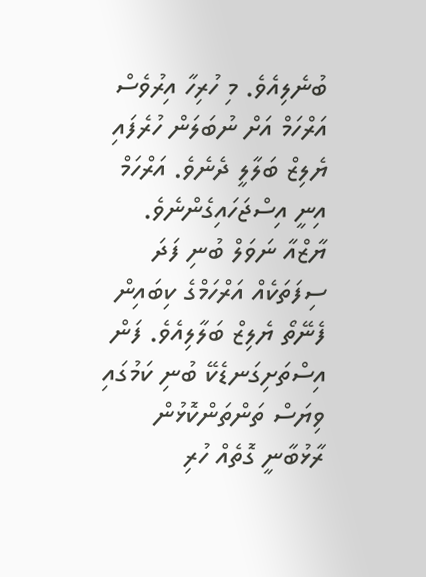ބުނެލިއެވެ. މި ހުރިހާ އިރުވެސް އަރްހަމް އަށް ނުބަލަން ހުރެފައި ޔެލިޒް ބަލާލީ ދެނެވެ. އަރްހަމް އިނީ އިސްޖަހައިގެންނެވެ. ޔާޒްއާ ނަވަލް ބުނި ފަދަ ސިފަތަކެއް އަރްހަމްގެ ކިބައިން ފެނޭތޯ ޔެލިޒް ބަލާލިއެވެ. ފަން އިސްތަށިގަނޑެކޭ ބުނި ކަމުގައި ވިޔަސް ތަންތަންކޮޅުން ރާޅުބާނީ ގޮތެއް ހުރި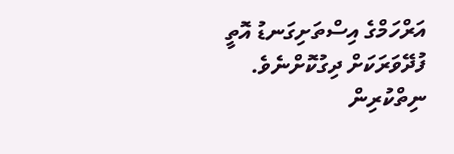އަރްހަމްގެ އިސްތަށިގަނޑު އޮތީ ފުދޭވަރަކަށް ދިގުކޮށްނެވެ. ނިތްކުރިން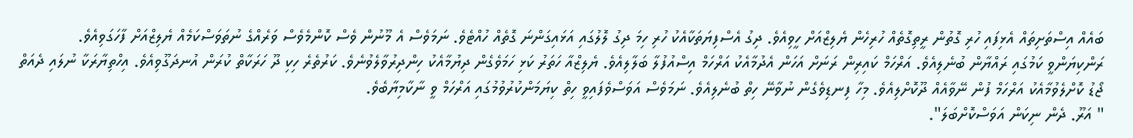ބައެއް އިސްތަށިތައް އެޅިފައި ހުރި ގޮތުން ރީތިގޮތެއް ހުރިހެން ޔެލިޒްއަށް ހީވިއެވެ. ދިގު އެސްފިޔަތަކާއެކު ހުރި ހިމަ ދިގު ލޮލުގައި އަޅައިގަންނަ ގޮތެއް ހުއްޓެވެ. ނަމަވެސް އެ މޫނުން ވެސް ކޮންމެވެސް ވަރެއްގެ ނުތަވަސްކަމެއް ޔެލިޒްއަށް ފާހަގަވިއެވެ.
ރަންކިޔަންވީ ކަމުގައި ރައްޔާން ބުނެލިއެވެ. އަރްހަމް ކައިރިން ރަނަށް އަހަން އެދުމާއެކު އަރްހަމް އިސްއުފުލާ ބަލާލިއެވެ. ޔެލިޒްއާ ހަތަރު ކަޅި ހަމަވެގެން ދިޔުމާއެކު ހިންދިރުވާލެވުނެވެ. ކަރުތެރެ ހިކި ދޫ ހަރަކާތް ކުރަން އުނދަގޫވިއެވެ. އިހްތިޔާރަކާ ނުލައި ދެއަތް ޖޯޑު ކޮށްލެވުމާއެކު އަރްހަމް ފުން ނޭވާއެއް ދޫކޮށްލިއެވެ. މިހާ ފިނޑިވެގެން ނުވާނޭ ހިތް ބުނެލިއެވެ. ނަމަވެސް އަވަސްވެފައިވީ ހިތް ކިޔަމަންކުރުވުމުގައި އަރްހަމް ވީ ނާކާމިޔާބެވެ.
" އަރޫ. ދެން ނިކަން އަވަސްކޮށްބަލަ".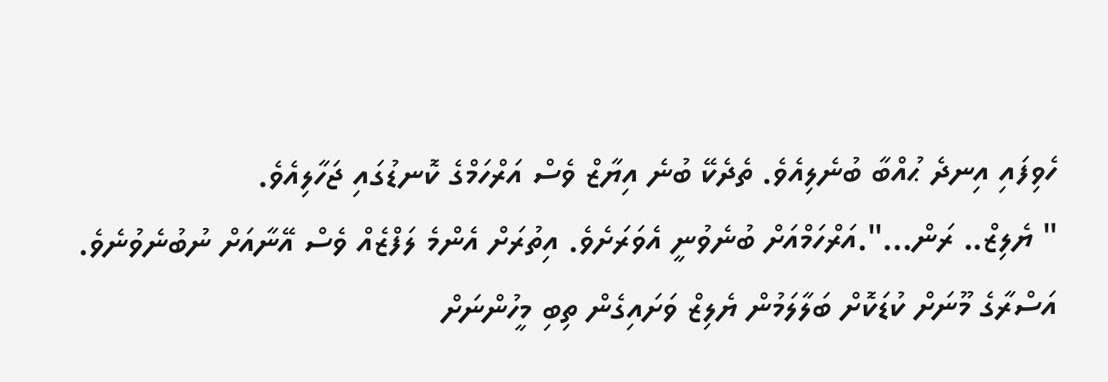ހެވިފައި އިނދެ ޙުއްބާ ބުނެލިއެވެ. ތެދެކޭ ބުނެ އިޔާޒް ވެސް އަރްހަމްގެ ކޮނޑުގައި ޖަހާލިއެވެ.
" ޔެލިޒް.. ރަން...".އަރްހަމްއަށް ބުނެވުނީ އެވަރަށެވެ. އިތުރަށް އެންމެ ލަފްޒެއް ވެސް އޭނާއަށް ނުބުނެވުނެވެ. އަސްރާގެ މޫނަށް ކުޑަކޮށް ބަލާލަމުން ޔެލިޒް ވަށައިގެން ތިބި މީހުންނަށް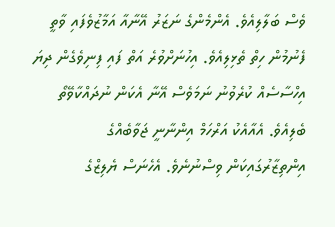ވެސް ބަލާލިއެވެ. އެންމެންގެ ނަޒަރު އޭނާއާ އަމާޒުވެފައި ވާތީ ފެނުމުން ހިތް ތެޅިލިއެވެ. އިހުނަށްވުރެ އަތް ފައި ފިނިވެގެން ދިޔަ އިހްސާސެއް ކުރެވުނު ނަމަވެސް އޭނާ އެކަން ނުދައްކާވޭތޯ ބެލިއެވެ. އެއާއެކު އަރްހަމް އިންނާނީ ޖަވާބެއްގެ އިންތިޒާރުގައިކަން ވިސްނުނެވެ. އެހެނަސް ޔެލިޒްގެ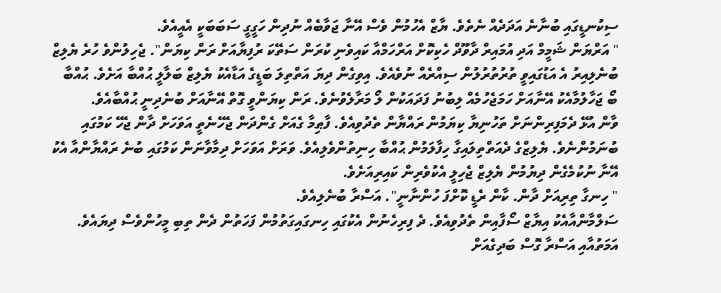ސިކުނޑީގައި ބުނާނެ އަދަދެއް ނެތެވެ. ޔާޒް އެހުމުން ވެސް އޭނާ ޖަވާބެއް ނުދިން ހަގީގީ ސަބަބަކީ އެއީއެވެ.
" އަރްޔަން ޝަމީމް އަދި އުމައިރް ދާވޫދް ހެކިކޮށް އަރްހަމްއާ ކައިވެނި ކުރަން ސަތޭކަ ރުފިޔާއަށް ރަން ކިޔަން". ޖެހިލުންވެ ހުރެ ޔެލިޒް ބުނެލިއިރު އެ އަޑުގައިވީ ތުރުތުރުލުން ސިއްރެއް ނުވެއެވެ. އިވިގެން ދިޔަ އަތްތިލަ ބަޑީގެ އަޑާއެކު ޔެލިޒް ބަލާލީ ޙުއްބާ އަށެވެ. ޙުއްބާ ބޯ ޖަހާލުމާއެކު އޭނާއަށް ހަމަޖެހުމެއް ލިބުނު ފަދައަކުން ލޯ މަރާލެވުނެވެ. ރަން ކިޔަންވީ ގޮތް އޭނާއަށް ބުނެދިނީ ޙުއްބާއެވެ.
ވާން އުޅޭ ދެމަފިރިންނަށް ތަހުނިޔާ ކިޔަމުން ރައްޔާން ތެދުވިއެވެ. ފާޠިމާ ގެއަށް ގެންދަން ޖެހޭނެތީ އަވަހަށް ދާން ޖެހޭ ކަމުގައި ބުނަމުންނެވެ. ޔެލިޒްގެ ދެއަތްތިލައިގާ ހިފާލަމުން ޙުއްބާ ހިނިތުންވެލިއެވެ. ވަރަށް އަވަހަށް ދިމާވާނަން ކަމުގައި ބުނެ ރައްޔާންއާ އެކު އޭނާ ނުކުމެގެން ދިޔުމުން ޔެލިޒް ޖެހިލީ އެކުވެރިން ކައިރިއަށެވެ.
" ހިނގާ ތިރިއަށް ދާން. ކާން ރެޑީ ކޮށްފަ ހުންނާނީ". އަސްރާ ބުނެލިއެވެ.
ސަލްމާންއާއެކު އިޔާޒް ސޯފާއިން ތެދުވިއެވެ. ދެ ފިރިހެނުން އެކުގައި ހިނގައިގަތުމުން ފަހަތުން ދެން ތިބި މީހުންވެސް ދިޔައެވެ. އަމަތުއާއި އަސްރާ ގޮސް ބަދިގެއަށް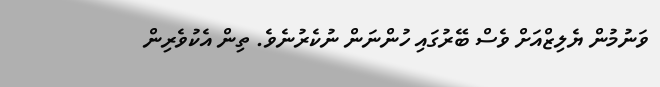ވަނުމުން ޔެލިޒްއަށް ވެސް ބޭރުގައި ހުންނަން ނުކެރުނެވެ. ތިން އެކުވެރިން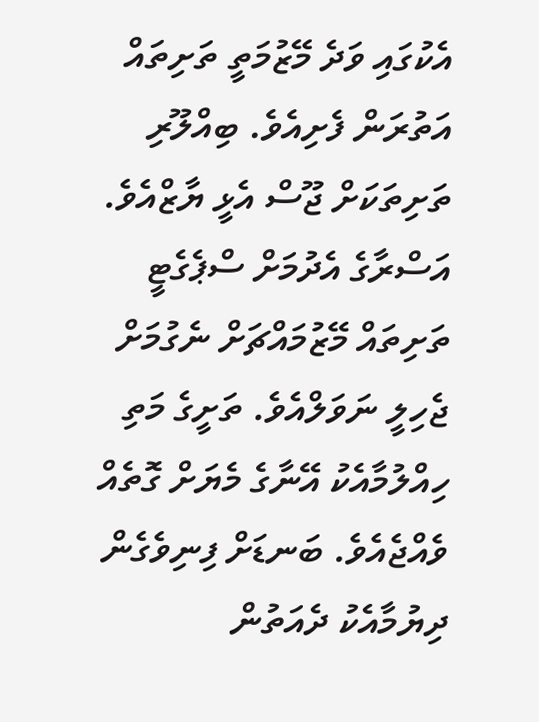އެކުގައި ވަދެ މޭޒުމަތީ ތަށިތައް އަތުރަން ފެށިއެވެ. ބިއްލޫރި ތަށިތަކަށް ޖޫސް އެޅީ ޔާޒްއެވެ. އަސްރާގެ އެދުމަށް ސްޕެގެޓީ ތަށިތައް މޭޒުމައްޗަށް ނެގުމަށް ޖެހިލީ ނަވަލްއެވެ. ތަށީގެ މަތި ހިއްލުމާއެކު އޭނާގެ މެޔަށް ގޮތެއް ވެއްޖެއެވެ. ބަނޑަށް ފިނިވެގެން ދިޔުމާއެކު ދެއަތުން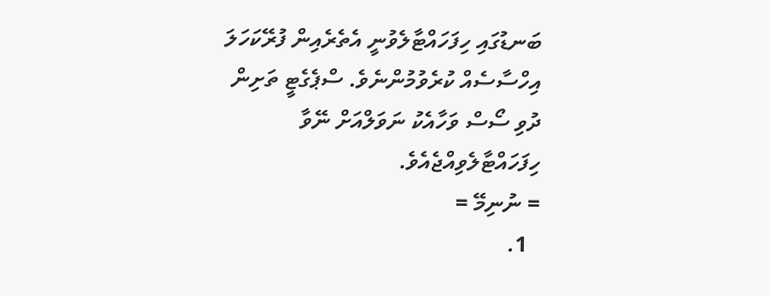ބަނޑުގައި ހިފަހައްޓާލެވުނީ އެތެރެއިން ފުރޭކަހަލަ އިހްސާސެއް ކުރެވުމުންނެވެ. ސްޕެގެޓީ ތަށިން ދުވި ސޯސް ވަހާއެކު ނަވަލްއަށް ނޭވާ ހިފަހައްޓާލެވިއްޖެއެވެ.
= ނުނިމޭ =
  1.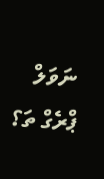ނަވަލް ޕްރެގް ތަ؟